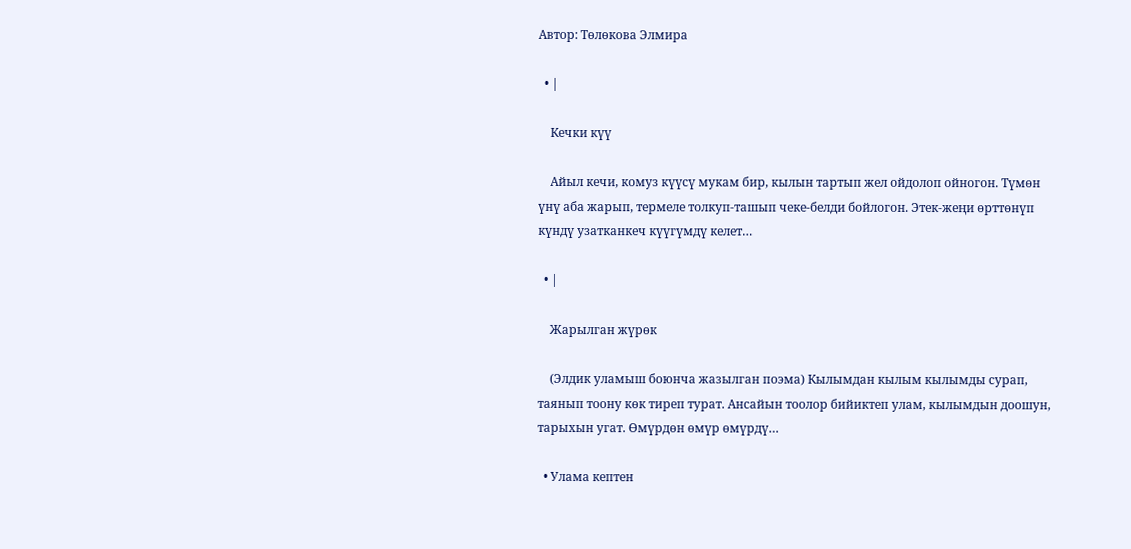Автор: Төлөкова Элмира

  • |

    Кечки күү

    Айыл кечи, комуз күүсү мукам бир, кылын тартып жел ойдолоп ойногон. Түмөн үнү аба жарып, термеле толкуп-ташып чеке-белди бойлогон. Этек-жеңи өрттөнүп күндү узатканкеч күүгүмдү келет…

  • |

    Жарылган жүрөк

    (Элдик уламыш боюнча жазылган поэма) Кылымдан кылым кылымды сурап, таянып тоону көк тиреп турат. Ансайын тоолор бийиктеп улам, кылымдын доошун, тарыхын угат. Өмүрдөн өмүр өмүрдү…

  • Улама кептен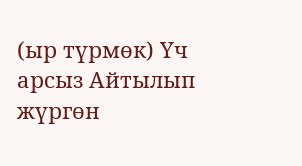(ыр түрмөк) Үч арсыз Айтылып жүргөн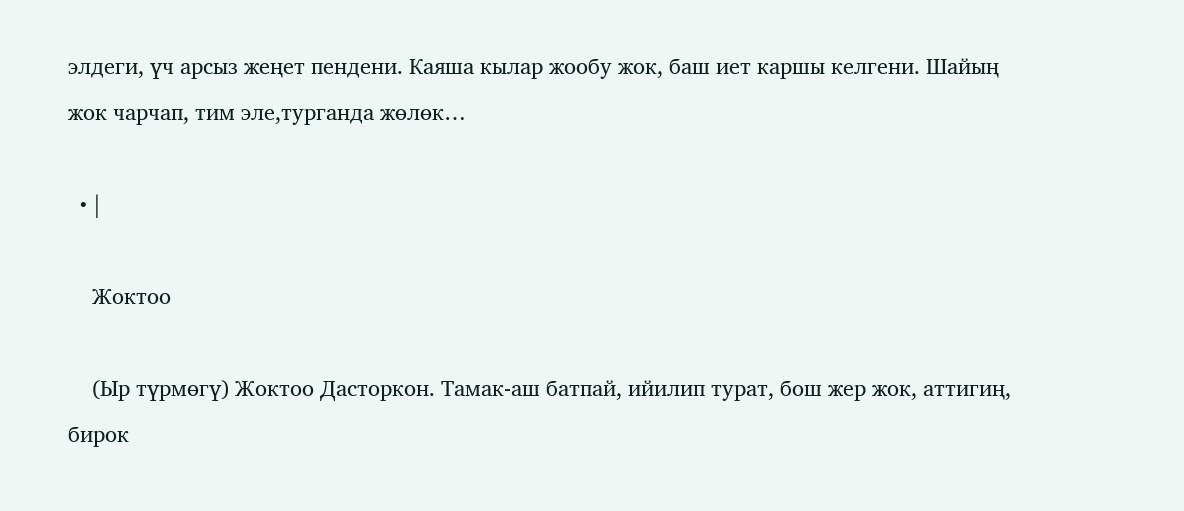элдеги, үч арсыз жеңет пендени. Каяша кылар жообу жок, баш иет каршы келгени. Шайың жок чарчап, тим эле,турганда жөлөк…

  • |

    Жоктоо

    (Ыр түрмөгү) Жоктоо Дасторкон. Тамак-аш батпай, ийилип турат, бош жер жок, аттигиң, бирок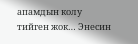апамдын колу тийген жок… Энесин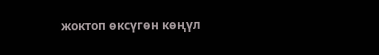жоктоп өксүгөн көңүл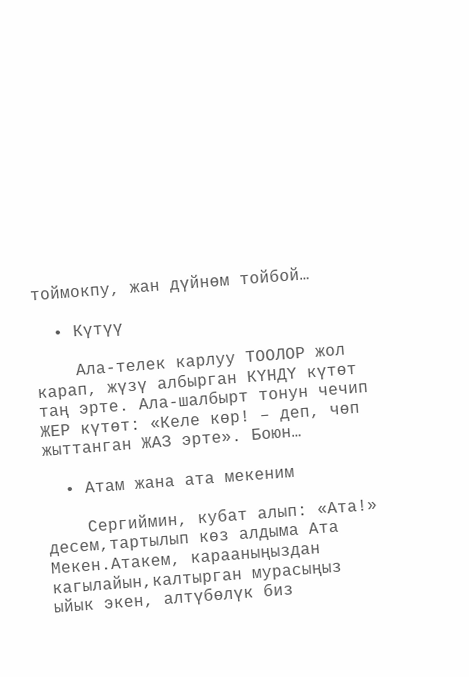тоймокпу, жан дүйнөм тойбой…

  • Күтүү

    Ала-телек карлуу ТООЛОР жол карап, жүзү албырган КҮНДҮ күтөт таң эрте. Ала-шалбырт тонун чечип ЖЕР күтөт: «Келе көр! – деп, чөп жыттанган ЖАЗ эрте». Боюн…

  • Атам жана ата мекеним

    Сергиймин, кубат алып: «Ата!» десем,тартылып көз алдыма Ата Мекен.Атакем, карааныңыздан кагылайын,калтырган мурасыңыз ыйык экен, алтүбөлүк биз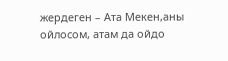жердеген – Ата Мекен,аны ойлосом, атам да ойдо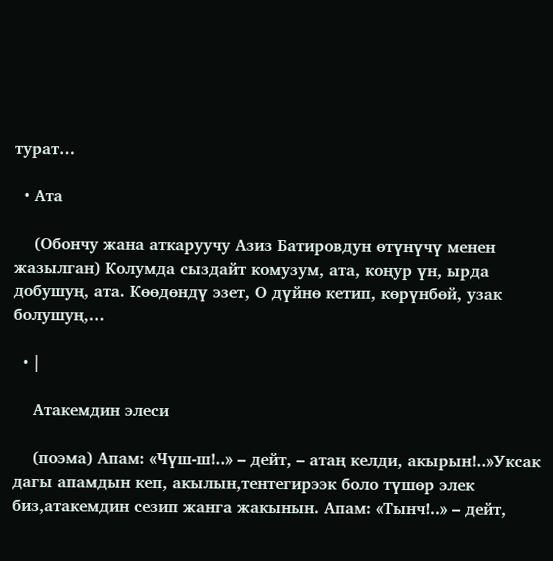турат…

  • Ата

    (Обончу жана аткаруучу Азиз Батировдун өтүнүчү менен жазылган) Колумда сыздайт комузум, ата, коңур үн, ырда добушуң, ата. Көөдөндү эзет, О дүйнө кетип, көрүнбөй, узак болушуң,…

  • |

    Атакемдин элеси

    (поэма) Апам: «Чүш-ш!..» – дейт, – атаң келди, акырын!..»Уксак дагы апамдын кеп, акылын,тентегирээк боло түшөр элек биз,атакемдин сезип жанга жакынын. Апам: «Тынч!..» – дейт,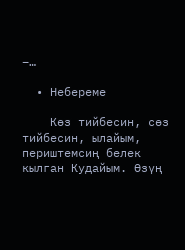–…

  • Небереме

    Көз тийбесин, сөз тийбесин, ылайым, периштемсиң белек кылган Кудайым. Өзүң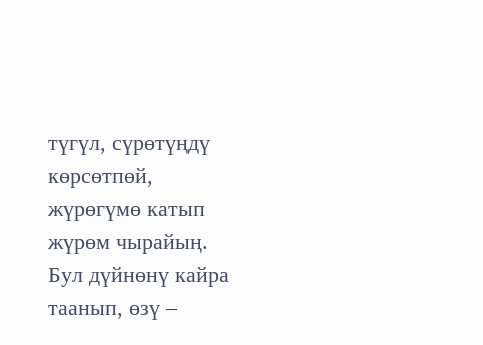түгүл, сүрөтүңдү көрсөтпөй, жүрөгүмө катып жүрөм чырайың. Бул дүйнөнү кайра таанып, өзү –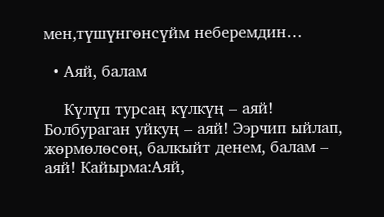мен,түшүнгөнсүйм неберемдин…

  • Аяй, балам

    Күлүп турсаң күлкүң – аяй! Болбураган уйкуң – аяй! Ээрчип ыйлап, жөрмөлөсөң, балкыйт денем, балам – аяй! Кайырма:Аяй,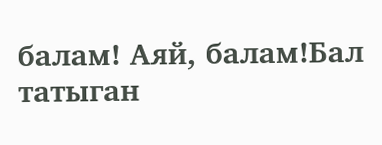балам! Аяй, балам!Бал татыган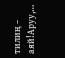тилиң – аяй!Аруу,…